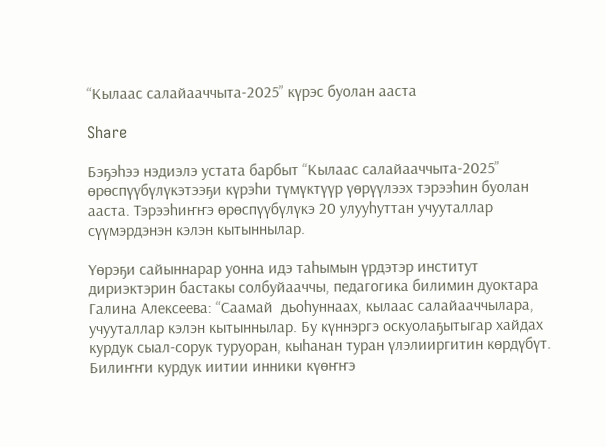“Кылаас салайааччыта-2025” күрэс буолан ааста

Share

Бэҕэһээ нэдиэлэ устата барбыт “Кылаас салайааччыта-2025” өрөспүүбүлүкэтээҕи күрэһи түмүктүүр үөрүүлээх тэрээһин буолан ааста. Тэрээһиҥҥэ өрөспүүбүлүкэ 20 улууһуттан учууталлар сүүмэрдэнэн кэлэн кытыннылар.

Үөрэҕи сайыннарар уонна идэ таһымын үрдэтэр институт дириэктэрин бастакы солбуйааччы, педагогика билимин дуоктара Галина Алексеева: “Саамай  дьоһуннаах, кылаас салайааччылара, учууталлар кэлэн кытыннылар. Бу күннэргэ оскуолаҕытыгар хайдах курдук сыал-сорук туруоран, кыһанан туран үлэлииргитин көрдүбүт. Билиҥҥи курдук иитии инники күөҥҥэ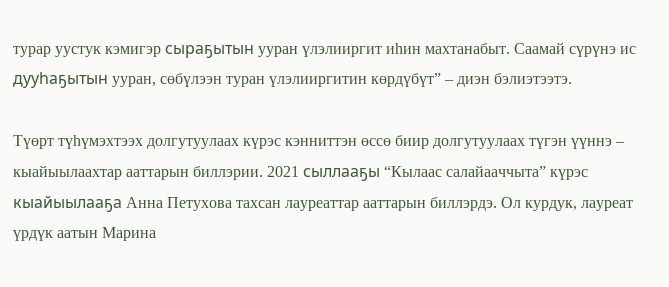турар уустук кэмигэр сыраҕытын ууран үлэлииргит иһин махтанабыт. Саамай сүрүнэ ис дууһаҕытын ууран, сөбүлээн туран үлэлииргитин көрдүбүт” – диэн бэлиэтээтэ.

Түөрт түһүмэхтээх долгутуулаах күрэс кэнниттэн өссө биир долгутуулаах түгэн үүннэ – кыайыылаахтар ааттарын биллэрии. 2021 сыллааҕы “Кылаас салайааччыта” күрэс кыайыылааҕа Анна Петухова тахсан лауреаттар ааттарын биллэрдэ. Ол курдук, лауреат үрдүк аатын Марина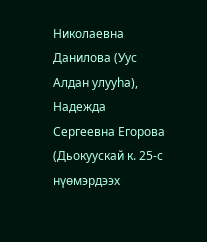Николаевна Данилова (Уус Алдан улууһа), Надежда Сергеевна Егорова (Дьокуускай к. 25-с нүөмэрдээх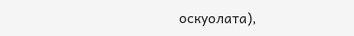оскуолата),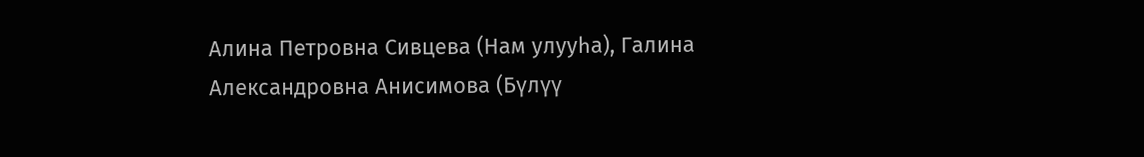Алина Петровна Сивцева (Нам улууһа), Галина Александровна Анисимова (Бүлүү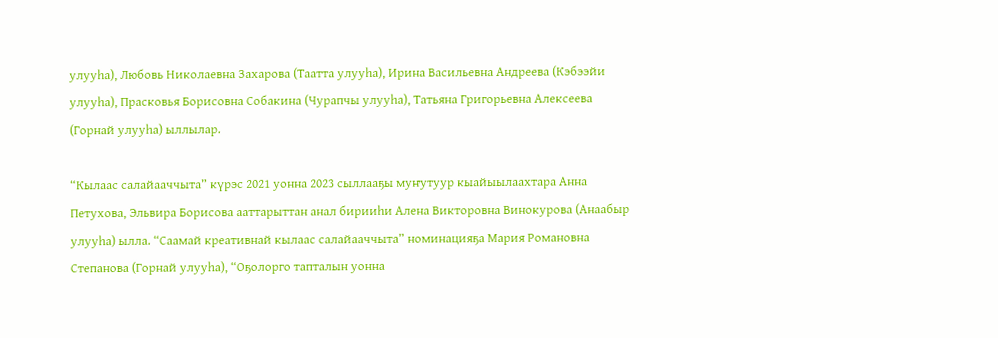улууһа), Любовь Николаевна Захарова (Таатта улууһа), Ирина Васильевна Андреева (Кэбээйи улууһа), Прасковья Борисовна Собакина (Чурапчы улууһа), Татьяна Григорьевна Алексеева (Горнай улууһа) ыллылар.

“Кылаас салайааччыта” күрэс 2021 уонна 2023 сыллааҕы муҥутуур кыайыылаахтара Анна Петухова, Эльвира Борисова ааттарыттан анал бирииһи Алена Викторовна Винокурова (Анаабыр улууһа) ылла. “Саамай креативнай кылаас салайааччыта” номинацияҕа Мария Романовна Степанова (Горнай улууһа), “Оҕолорго тапталын уонна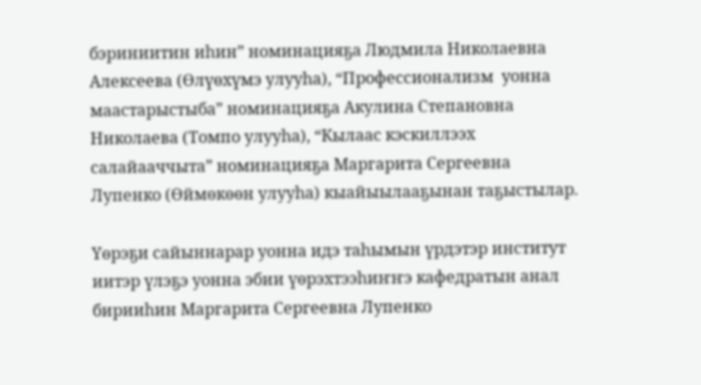бэриниитин иһин” номинацияҕа Людмила Николаевна Алексеева (Өлүөхүмэ улууһа), “Профессионализм  уонна маастарыстыба” номинацияҕа Акулина Степановна Николаева (Томпо улууһа), “Кылаас кэскиллээх салайааччыта” номинацияҕа Маргарита Сергеевна Лупенко (Өймөкөөн улууһа) кыайыылааҕынан таҕыстылар.

Үөрэҕи сайыннарар уонна идэ таһымын үрдэтэр институт иитэр үлэҕэ уонна эбии үөрэхтээһиҥҥэ кафедратын анал бирииһин Маргарита Сергеевна Лупенко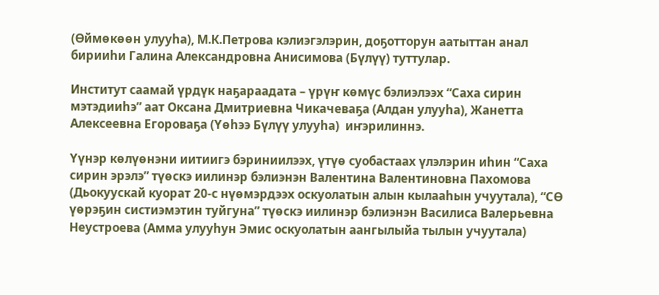(Өймөкөөн улууһа), М.К.Петрова кэлиэгэлэрин, доҕотторун аатыттан анал бирииһи Галина Александровна Анисимова (Бүлүү) туттулар.

Институт саамай үрдүк наҕараадата – үрүҥ көмүс бэлиэлээх “Саха сирин мэтэдииһэ” аат Оксана Дмитриевна Чикачеваҕа (Алдан улууһа), Жанетта Алексеевна Егороваҕа (Үөһээ Бүлүү улууһа)  иҥэрилиннэ.

Үүнэр көлүөнэни иитиигэ бэриниилээх, үтүө суобастаах үлэлэрин иһин “Саха сирин эрэлэ” түөскэ иилинэр бэлиэнэн Валентина Валентиновна Пахомова (Дьокуускай куорат 20-с нүөмэрдээх оскуолатын алын кылааһын учуутала), “СӨ үөрэҕин систиэмэтин туйгуна” түөскэ иилинэр бэлиэнэн Василиса Валерьевна Неустроева (Амма улууһун Эмис оскуолатын аангылыйа тылын учуутала)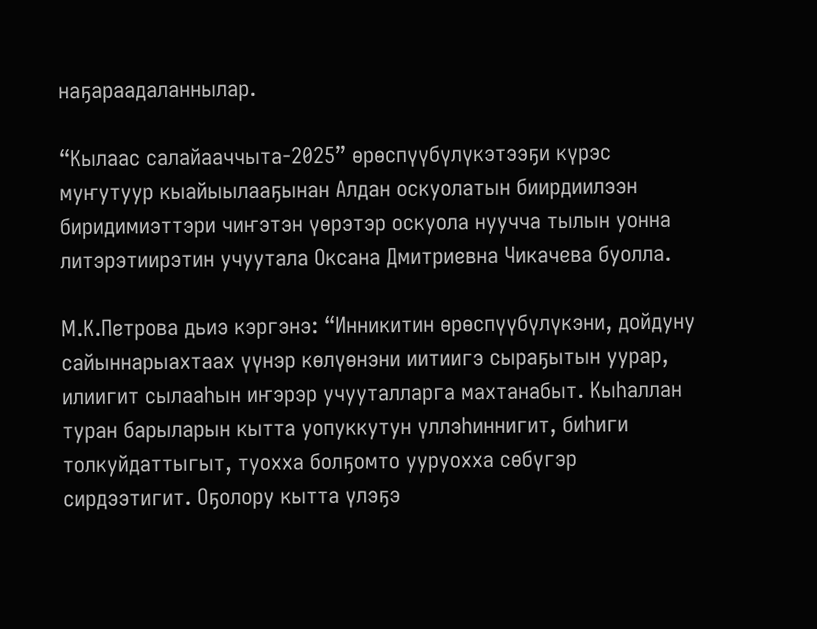наҕараадаланнылар.

“Кылаас салайааччыта-2025” өрөспүүбүлүкэтээҕи күрэс муҥутуур кыайыылааҕынан Алдан оскуолатын биирдиилээн биридимиэттэри чиҥэтэн үөрэтэр оскуола нуучча тылын уонна литэрэтиирэтин учуутала Оксана Дмитриевна Чикачева буолла.

М.К.Петрова дьиэ кэргэнэ: “Инникитин өрөспүүбүлүкэни, дойдуну сайыннарыахтаах үүнэр көлүөнэни иитиигэ сыраҕытын уурар, илиигит сылааһын иҥэрэр учууталларга махтанабыт. Кыһаллан туран барыларын кытта уопуккутун үллэһиннигит, биһиги толкуйдаттыгыт, туохха болҕомто ууруохха сөбүгэр сирдээтигит. Оҕолору кытта үлэҕэ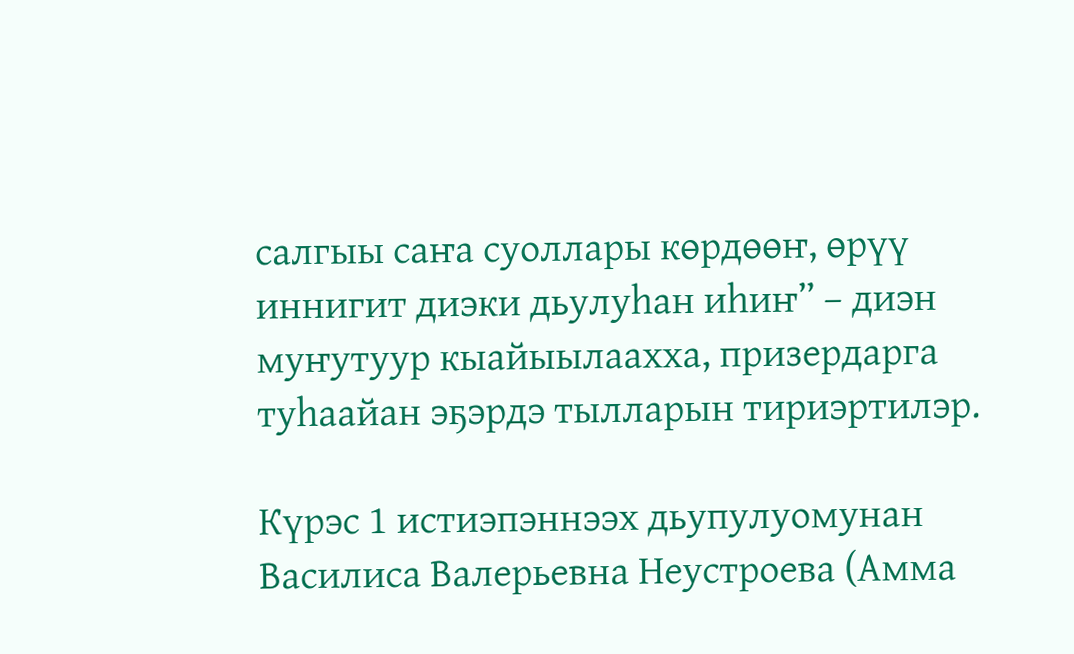салгыы саҥа суоллары көрдөөҥ, өрүү иннигит диэки дьулуһан иһиҥ” – диэн муҥутуур кыайыылаахха, призердарга туһаайан эҕэрдэ тылларын тириэртилэр.

Күрэс 1 истиэпэннээх дьупулуомунан Василиса Валерьевна Неустроева (Амма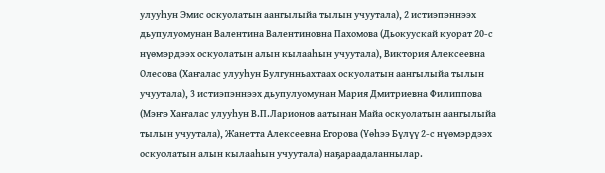улууһун Эмис оскуолатын аангылыйа тылын учуутала), 2 истиэпэннээх дьупулуомунан Валентина Валентиновна Пахомова (Дьокуускай куорат 20-с нүөмэрдээх оскуолатын алын кылааһын учуутала), Виктория Алексеевна Олесова (Хаҥалас улууһун Булгунньахтаах оскуолатын аангылыйа тылын учуутала), 3 истиэпэннээх дьупулуомунан Мария Дмитриевна Филиппова (Мэҥэ Хаҥалас улууһун В.П.Ларионов аатынан Майа оскуолатын аангылыйа тылын учуутала), Жанетта Алексеевна Егорова (Үөһээ Бүлүү 2-с нүөмэрдээх оскуолатын алын кылааһын учуутала) наҕараадаланнылар.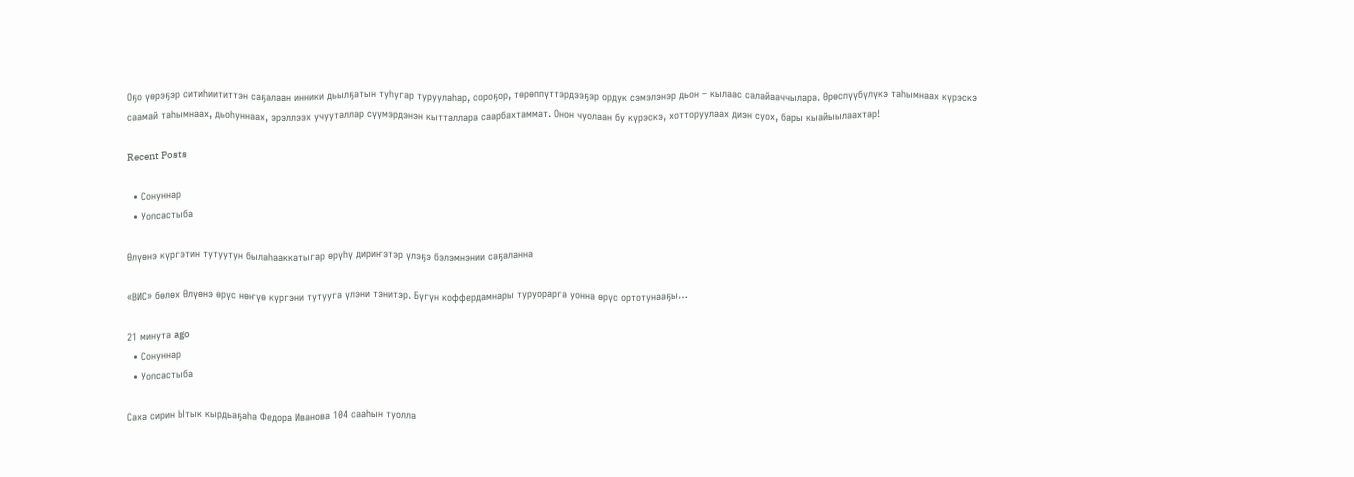Оҕо үөрэҕэр ситиһиититтэн саҕалаан инники дьылҕатын туһугар туруулаһар, сороҕор, төрөппүттэрдээҕэр ордук сэмэлэнэр дьон – кылаас салайааччылара. Өрөспүүбүлүкэ таһымнаах күрэскэ саамай таһымнаах, дьоһуннаах, эрэллээх учууталлар сүүмэрдэнэн кытталлара саарбахтаммат. Онон чуолаан бу күрэскэ, хотторуулаах диэн суох, бары кыайыылаахтар!

Recent Posts

  • Сонуннар
  • Уопсастыба

Өлүөнэ күргэтин тутуутун былаһааккатыгар өрүһү дириҥэтэр үлэҕэ бэлэмнэнии саҕаланна

«ВИС» бөлөх Өлүөнэ өрүс нөҥүө күргэни тутууга үлэни тэнитэр. Бүгүн коффердамнары туруорарга уонна өрүс ортотунааҕы…

21 минута ago
  • Сонуннар
  • Уопсастыба

Саха сирин Ытык кырдьаҕаһа Федора Иванова 104 сааһын туолла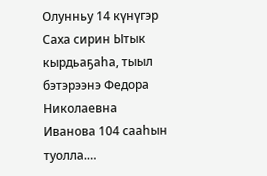Олунньу 14 күнүгэр Саха сирин Ытык кырдьаҕаһа, тыыл бэтэрээнэ Федора Николаевна Иванова 104 сааһын туолла.…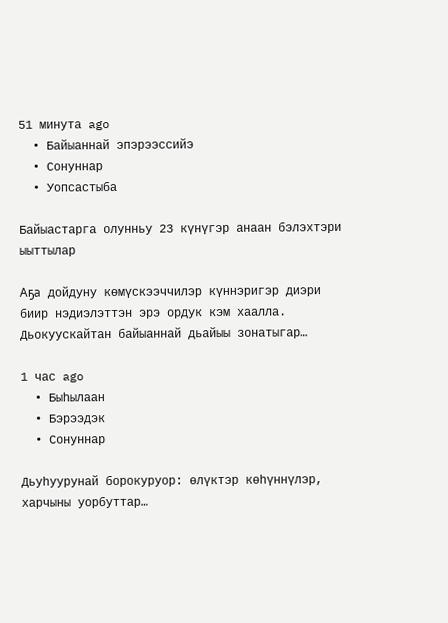51 минута ago
  • Байыаннай эпэрээссийэ
  • Сонуннар
  • Уопсастыба

Байыастарга олунньу 23 күнүгэр анаан бэлэхтэри ыыттылар

Аҕа дойдуну көмүскээччилэр күннэригэр диэри биир нэдиэлэттэн эрэ ордук кэм хаалла. Дьокуускайтан байыаннай дьайыы зонатыгар…

1 час ago
  • Быһылаан
  • Бэрээдэк
  • Сонуннар

Дьуһуурунай борокуруор: өлүктэр көһүннүлэр, харчыны уорбуттар…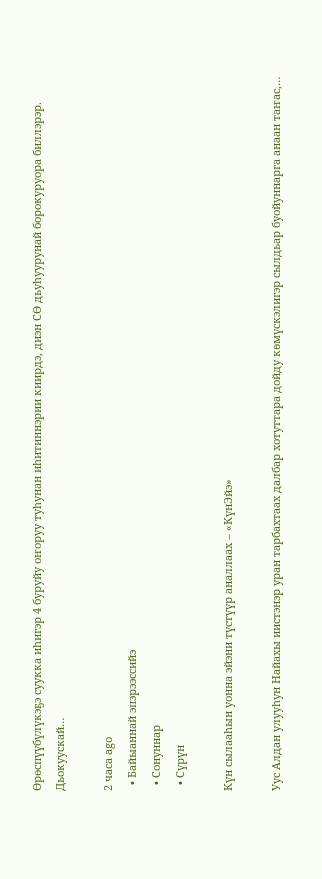Өрөспүүбүлүкэҕэ суукка иһигэр 4 буруйу оҥоруу туһунан иһитиннэрии киирдэ, диэн СӨ дьуһуурунай борокуруора биллэрэр. Дьокуускай…

2 часа ago
  • Байыаннай эпэрээссийэ
  • Сонуннар
  • Сүрүн

Күн сылааһын уонна эйэни түстүүр аналлаах – «КүнЭйэ»

Уус Алдан улууһун Найахы иистэнэр уран тарбахтаах далбар хотуттара дойду көмүскэлигэр сылдьар буойуннарга анаан таҥас,…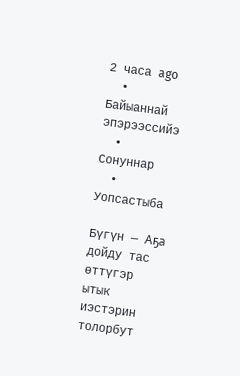2 часа ago
  • Байыаннай эпэрээссийэ
  • Сонуннар
  • Уопсастыба

Бүгүн — Аҕа дойду тас өттүгэр ытык иэстэрин толорбут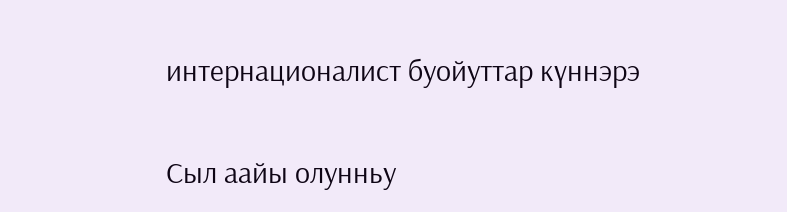интернационалист буойуттар күннэрэ

Сыл аайы олунньу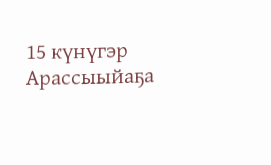15 күнүгэр Арассыыйаҕа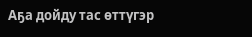Аҕа дойду тас өттүгэр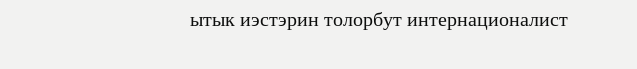ытык иэстэрин толорбут интернационалист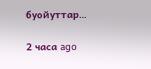буойуттар…

2 часа ago